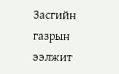Засгийн газрын ээлжит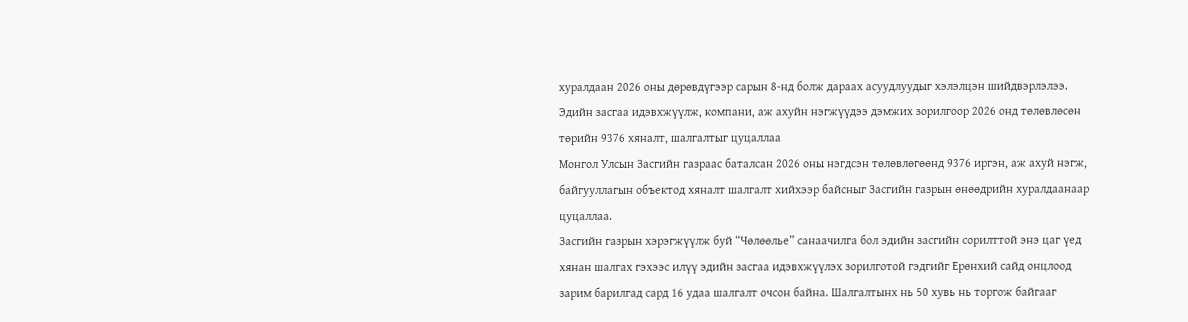хуралдаан 2026 оны дөрөвдүгээр сарын 8-нд болж дараах асуудлуудыг хэлэлцэн шийдвэрлэлээ.
Эдийн засгаа идэвхжүүлж, компани, аж ахуйн нэгжүүдээ дэмжих зорилгоор 2026 онд төлөвлөсөн төрийн 9376 хяналт, шалгалтыг цуцаллаа
Монгол Улсын Засгийн газраас баталсан 2026 оны нэгдсэн төлөвлөгөөнд 9376 иргэн, аж ахуй нэгж, байгууллагын объектод хяналт шалгалт хийхээр байсныг Засгийн газрын өнөөдрийн хуралдаанаар цуцаллаа.
Засгийн газрын хэрэгжүүлж буй “Чөлөөлье” санаачилга бол эдийн засгийн сорилттой энэ цаг үед хянан шалгах гэхээс илүү эдийн засгаа идэвхжүүлэх зорилготой гэдгийг Ерөнхий сайд онцлоод зарим барилгад сард 16 удаа шалгалт очсон байна. Шалгалтынх нь 50 хувь нь торгож байгааг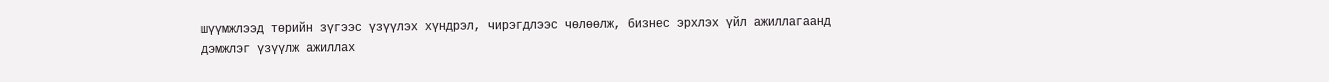шүүмжлээд төрийн зүгээс үзүүлэх хүндрэл, чирэгдлээс чөлөөлж, бизнес эрхлэх үйл ажиллагаанд дэмжлэг үзүүлж ажиллах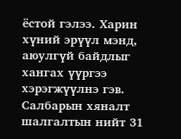ёстой гэлээ. Харин хүний эрүүл мэнд, аюулгүй байдлыг хангах үүргээ хэрэгжүүлнэ гэв.
Салбарын хяналт шалгалтын нийт 31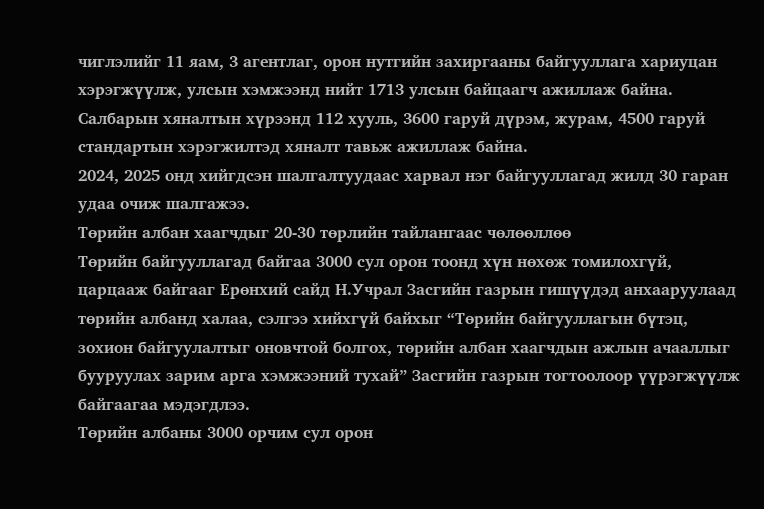чиглэлийг 11 яам, 3 агентлаг, орон нутгийн захиргааны байгууллага хариуцан хэрэгжүүлж, улсын хэмжээнд нийт 1713 улсын байцаагч ажиллаж байна.
Салбарын хяналтын хүрээнд 112 хууль, 3600 гаруй дүрэм, журам, 4500 гаруй стандартын хэрэгжилтэд хяналт тавьж ажиллаж байна.
2024, 2025 онд хийгдсэн шалгалтуудаас харвал нэг байгууллагад жилд 30 гаран удаа очиж шалгажээ.
Төрийн албан хаагчдыг 20-30 төрлийн тайлангаас чөлөөллөө
Төрийн байгууллагад байгаа 3000 сул орон тоонд хүн нөхөж томилохгүй, царцааж байгааг Ерөнхий сайд Н.Учрал Засгийн газрын гишүүдэд анхааруулаад төрийн албанд халаа, сэлгээ хийхгүй байхыг “Төрийн байгууллагын бүтэц, зохион байгуулалтыг оновчтой болгох, төрийн албан хаагчдын ажлын ачааллыг бууруулах зарим арга хэмжээний тухай” Засгийн газрын тогтоолоор үүрэгжүүлж байгаагаа мэдэгдлээ.
Төрийн албаны 3000 орчим сул орон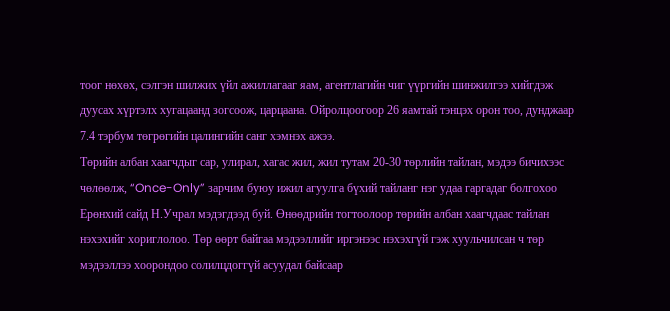тоог нөхөх, сэлгэн шилжих үйл ажиллагааг яам, агентлагийн чиг үүргийн шинжилгээ хийгдэж дуусах хүртэлх хугацаанд зогсоож, царцаана. Ойролцоогоор 26 яамтай тэнцэх орон тоо, дунджаар 7.4 тэрбум төгрөгийн цалингийн санг хэмнэх ажээ.
Төрийн албан хаагчдыг сар, улирал, хагас жил, жил тутам 20-30 төрлийн тайлан, мэдээ бичихээс чөлөөлж, “Once-Only” зарчим буюу ижил агуулга бүхий тайланг нэг удаа гаргадаг болгохоо Ерөнхий сайд Н.Учрал мэдэгдээд буй. Өнөөдрийн тогтоолоор төрийн албан хаагчдаас тайлан нэхэхийг хориглолоо. Төр өөрт байгаа мэдээллийг иргэнээс нэхэхгүй гэж хуульчилсан ч төр мэдээллээ хоорондоо солилцдоггүй асуудал байсаар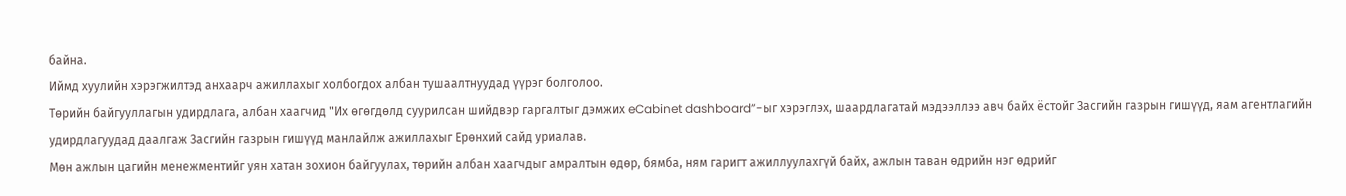байна.
Иймд хуулийн хэрэгжилтэд анхаарч ажиллахыг холбогдох албан тушаалтнуудад үүрэг болголоо.
Төрийн байгууллагын удирдлага, албан хаагчид "Их өгөгдөлд суурилсан шийдвэр гаргалтыг дэмжих eCabinet dashboard”-ыг хэрэглэх, шаардлагатай мэдээллээ авч байх ёстойг Засгийн газрын гишүүд, яам агентлагийн удирдлагуудад даалгаж Засгийн газрын гишүүд манлайлж ажиллахыг Ерөнхий сайд уриалав.
Мөн ажлын цагийн менежментийг уян хатан зохион байгуулах, төрийн албан хаагчдыг амралтын өдөр, бямба, ням гаригт ажиллуулахгүй байх, ажлын таван өдрийн нэг өдрийг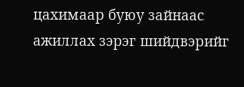цахимаар буюу зайнаас ажиллах зэрэг шийдвэрийг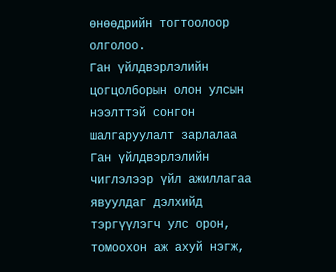өнөөдрийн тогтоолоор олголоо.
Ган үйлдвэрлэлийн цогцолборын олон улсын нээлттэй сонгон шалгаруулалт зарлалаа
Ган үйлдвэрлэлийн чиглэлээр үйл ажиллагаа явуулдаг дэлхийд тэргүүлэгч улс орон, томоохон аж ахуй нэгж,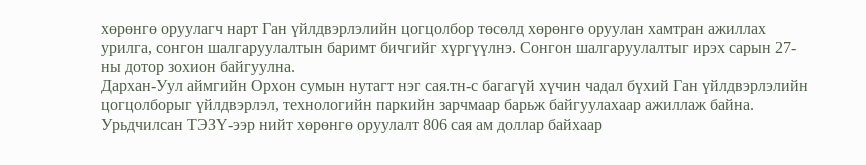хөрөнгө оруулагч нарт Ган үйлдвэрлэлийн цогцолбор төсөлд хөрөнгө оруулан хамтран ажиллах урилга, сонгон шалгаруулалтын баримт бичгийг хүргүүлнэ. Сонгон шалгаруулалтыг ирэх сарын 27-ны дотор зохион байгуулна.
Дархан-Уул аймгийн Орхон сумын нутагт нэг сая.тн-с багагүй хүчин чадал бүхий Ган үйлдвэрлэлийн цогцолборыг үйлдвэрлэл, технологийн паркийн зарчмаар барьж байгуулахаар ажиллаж байна. Урьдчилсан ТЭЗҮ-ээр нийт хөрөнгө оруулалт 806 сая ам доллар байхаар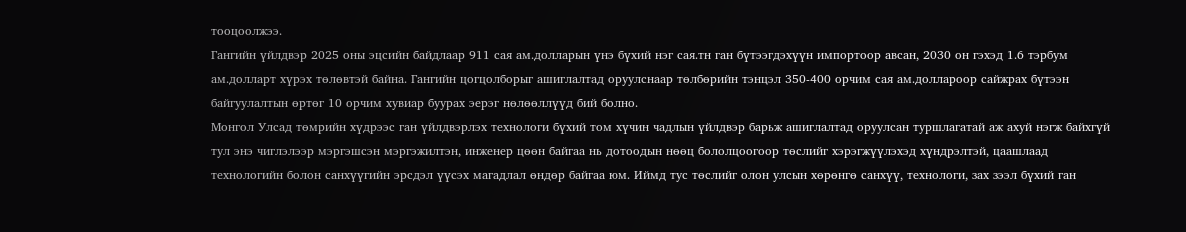тооцоолжээ.
Гангийн үйлдвэр 2025 оны эцсийн байдлаар 911 сая ам.долларын үнэ бүхий нэг сая.тн ган бүтээгдэхүүн импортоор авсан, 2030 он гэхэд 1.6 тэрбум ам.долларт хүрэх төлөвтэй байна. Гангийн цогцолборыг ашиглалтад оруулснаар төлбөрийн тэнцэл 350-400 орчим сая ам.доллароор сайжрах бүтээн байгуулалтын өртөг 10 орчим хувиар буурах эерэг нөлөөллүүд бий болно.
Монгол Улсад төмрийн хүдрээс ган үйлдвэрлэх технологи бүхий том хүчин чадлын үйлдвэр барьж ашиглалтад оруулсан туршлагатай аж ахуй нэгж байхгүй тул энэ чиглэлээр мэргэшсэн мэргэжилтэн, инженер цөөн байгаа нь дотоодын нөөц бололцоогоор төслийг хэрэгжүүлэхэд хүндрэлтэй, цаашлаад технологийн болон санхүүгийн эрсдэл үүсэх магадлал өндөр байгаа юм. Иймд тус төслийг олон улсын хөрөнгө санхүү, технологи, зах зээл бүхий ган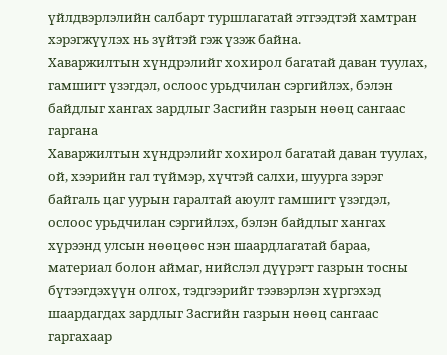үйлдвэрлэлийн салбарт туршлагатай этгээдтэй хамтран хэрэгжүүлэх нь зүйтэй гэж үзэж байна.
Хаваржилтын хүндрэлийг хохирол багатай даван туулах, гамшигт үзэгдэл, ослоос урьдчилан сэргийлэх, бэлэн байдлыг хангах зардлыг Засгийн газрын нөөц сангаас гаргана
Хаваржилтын хүндрэлийг хохирол багатай даван туулах, ой, хээрийн гал түймэр, хүчтэй салхи, шуурга зэрэг байгаль цаг уурын гаралтай аюулт гамшигт үзэгдэл, ослоос урьдчилан сэргийлэх, бэлэн байдлыг хангах хүрээнд улсын нөөцөөс нэн шаардлагатай бараа, материал болон аймаг, нийслэл дүүрэгт газрын тосны бүтээгдэхүүн олгох, тэдгээрийг тээвэрлэн хүргэхэд шаардагдах зардлыг Засгийн газрын нөөц сангаас гаргахаар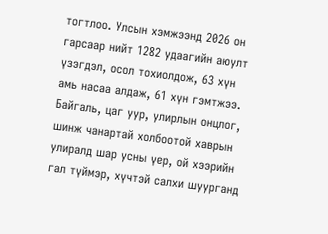тогтлоо. Улсын хэмжээнд 2026 он гарсаар нийт 1282 удаагийн аюулт үзэгдэл, осол тохиолдож, 63 хүн амь насаа алдаж, 61 хүн гэмтжээ. Байгаль, цаг уур, улирлын онцлог, шинж чанартай холбоотой хаврын улиралд шар усны үер, ой хээрийн гал түймэр, хүчтэй салхи шуурганд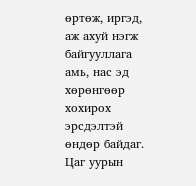өртөж, иргэд, аж ахуй нэгж байгууллага амь, нас эд хөрөнгөөр хохирох эрсдэлтэй өндөр байдаг.
Цаг уурын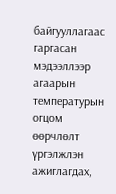байгууллагаас гаргасан мэдээллээр агаарын температурын огцом өөрчлөлт үргэлжлэн ажиглагдах,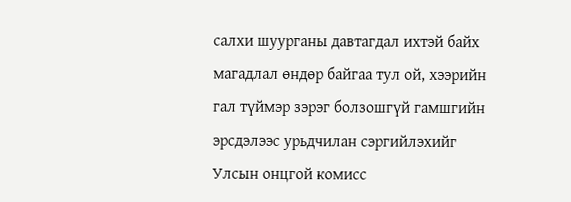салхи шуурганы давтагдал ихтэй байх магадлал өндөр байгаа тул ой, хээрийн гал түймэр зэрэг болзошгүй гамшгийн эрсдэлээс урьдчилан сэргийлэхийг Улсын онцгой комисс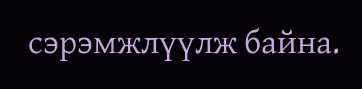сэрэмжлүүлж байна.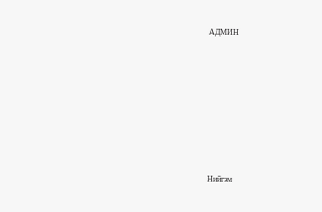АДМИН








Нийгэм